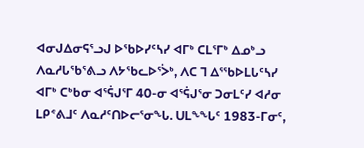ᐊᓂᒍᐃᓂᕋᕐᓗᒍ ᐅᖃᐅᓯᑦᓴᓯ ᐊᒥᒃ ᑕᒪᕐᒥᒃ ᐃᓄᒃᓗ ᐱᓇᓱᒐᖃᕐᕕᓗ ᐱᔭᖃᓚᐅᕐᐴᒃ, ᐱᑕ ᒣ ᐃᕐᖃᐅᒪᒐᑦᓴᓯ ᐊᒥᒃ ᑕᒃᑲᓂ ᐊᕐᕌᒍᕐᒥ 40-ᓂ ᐊᕐᕌᒍᕐᓂ ᑐᓂᒪᑦᓯ ᐊᓱᓂ ᒪᑭᕝᕕᒧᑦ ᐱᓇᓱᑦᑎᐅᓕᕐᓂᖓ. ᑌᒪᖕᖓᑦ 1983-ᒥᓂᑦ,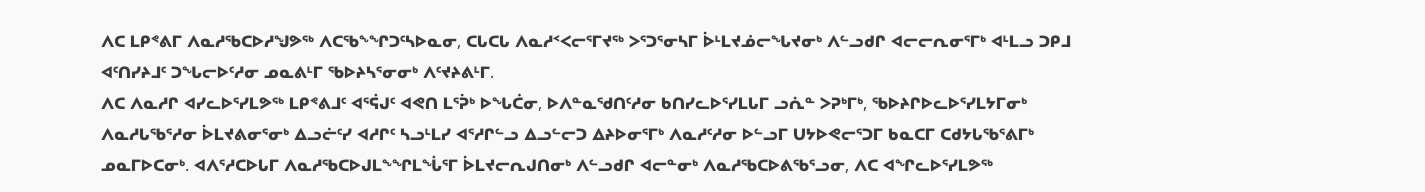ᐱᑕ ᒪᑭᕝᕕᒥ ᐱᓇᓱᖃᑕᐅᓱᖑᕗᖅ ᐱᑕᖃᖕᖏᑐᑦᓴᐅᓇᓂ, ᑕᒐᑕᒐ ᐱᓇᓱᑉᐸᓕᕐᒥᔪᖅ ᐳᕐᑐᕐᓂᓴᒥ ᐆᒻᒪᔪᓅᓕᖓᔪᓂᒃ ᐱᓪᓗᑯᒋ ᐊᓕᓕᕆᓂᕐᒥᒃ ᐊᒻᒪᓗ ᑐᑭᒧ ᐊᑦᑎᓯᔨᒧᑦ ᑐᖓᓕᐅᑦᓱᓂ ᓄᓇᕕᒻᒥ ᖃᐅᔨᓴᕐᓂᓂᒃ ᐱᑦᔪᔨᕕᒻᒥ.
ᐱᑕ ᐱᓇᓱᒋ ᐊᓯᓚᐅᕐᓯᒪᕗᖅ ᒪᑭᕝᕕᒧᑦ ᐊᕐᕌᒍᑦ ᐊᕙᑎ ᒪᕐᕉᒃ ᐅᖓᑖᓂ, ᐅᐱᓐᓇᖁᑎᑦᓱᓂ ᑲᑎᓯᓚᐅᕐᓯᒪᒐᒥ ᓗᕇᓐ ᐳᕈᒃᒥᒃ, ᖃᐅᔨᒋᐅᓚᐅᕐᓯᒪᔭᒥᓂᒃ ᐱᓇᓱᒐᖃᕐᓱᓂ ᐆᒪᔪᕕᓂᕐᓂᒃ ᐃᓗᓖᑦᓯ ᐊᓱᒋᑦ ᓴᓗᒻᒪᓯ ᐊᕐᓱᒋᓪᓗ ᐃᓗᓪᓕᑐ ᐃᔨᐅᓂᕐᒥᒃ ᐱᓇᓱᑦᓱᓂ ᐅᓪᓗᒥ ᑌᔭᐅᕙᓕᕐᑐᒥ ᑲᓇᑕᒥ ᑕᑯᔭᒐᖃᕐᕕᒥᒃ ᓄᓇᒥᐅᑕᓂᒃ. ᐊᐱᕐᓱᑕᐅᒐᒥ ᐱᓇᓱᖃᑕᐅᒍᒪᖕᖏᒪᖔᕐᒥ ᐆᒪᔪᓕᕆᒍᑎᓂᒃ ᐱᓪᓗᑯᒋ ᐊᓕᓐᓂᒃ ᐱᓇᓱᖃᑕᐅᕕᖃᕐᓗᓂ, ᐱᑕ ᐊᖏᓚᐅᕐᓯᒪᕗᖅ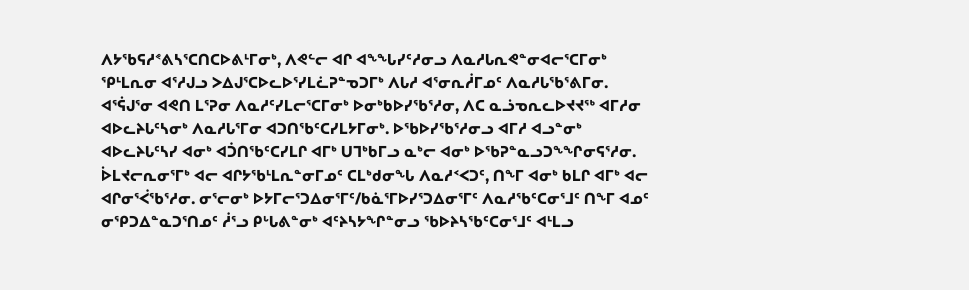ᐱᔭᖃᕋᓱᕝᕕᓴᕐᑕᑎᑕᐅᕕᒻᒥᓂᒃ, ᐱᕙᓪᓕ ᐊᒋ ᐊᖕᖓᓯᑦᓱᓂᓗ ᐱᓇᓱᒐᕆᕙᓐᓂᐊᓕᕐᑕᒥᓂᒃ ᕿᒻᒪᕆᓂ ᐊᕐᓱᒍᓗ ᐳᐃᒍᕐᑕᐅᓚᐅᕐᓯᒪᓛᕈᓐᓀᑐᒥᒃ ᐱᒐᓱ ᐊᕐᓂᕆᓲᒥᓄᑦ ᐱᓇᓱᒐᖃᕐᕕᒥᓂ.
ᐊᕐᕌᒍᕐᓂ ᐊᕙᑎ ᒪᕐᕈᓂ ᐱᓇᓱᑦᓯᒪᓕᕐᑕᒥᓂᒃ ᐅᓂᒃᑲᐅᓯᖃᕐᓱᓂ, ᐱᑕ ᓇᓘᓀᕆᓚᐅᔪᔪᖅ ᐊᒥᓱᓂ ᐊᐅᓚᔨᒐᑦᓴᓂᒃ ᐱᓇᓱᒐᕐᒥᓂ ᐊᑐᑎᖃᑦᑕᓯᒪᔭᒥᓂᒃ. ᐅᖃᐅᓯᖃᕐᓱᓂᓗ ᐊᒥᓱ ᐊᓗᓐᓂᒃ ᐊᐅᓚᔨᒐᑦᓴᓯ ᐊᓂᒃ ᐊᑑᑎᖃᑦᑕᓯᒪᒋ ᐊᒥᒃ ᑌᒣᒃᑲᒥᓗ ᓇᒃᓕ ᐊᓂᒃ ᐅᖃᕈᓐᓇᓗᑐᖕᖏᓂᕋᕐᓱᓂ. ᐆᒪᔪᓕᕆᓂᕐᒥᒃ ᐊᓕ ᐊᒋᔭᖃᒻᒪᕆᓐᓂᒥᓄᑦ ᑕᒪᒃᑯᓂᖓ ᐱᓇᓱᑉᐸᑐᑦ, ᑎᖕᒥ ᐊᓂᒃ ᑲᒪᒋ ᐊᒥᒃ ᐊᓕ ᐊᒋᓂᕐᐹᖃᕐᓱᓂ. ᓂᕐᓕᓂᒃ ᐅᔭᒥᓕᕐᑐᐃᓂᕐᒥᑦ/ᑲᓈᕐᒥᐅᓯᕐᑐᐃᓂᕐᒥᑦ ᐱᓇᓱᖃᑦᑕᓂᕐᒧᑦ ᑎᖕᒥ ᐊᓄᑦ ᓂᕿᑐᐃᓐᓇᑐᕐᑎᓄᑦ ᓲᕐᓗ ᑭᒡᒐᕕᓐᓂᒃ ᐊᑦᔨᓴᔭᖏᓐᓂᓗ ᖃᐅᔨᓴᖃᑦᑕᓂᕐᒧᑦ ᐊᒻᒪᓗ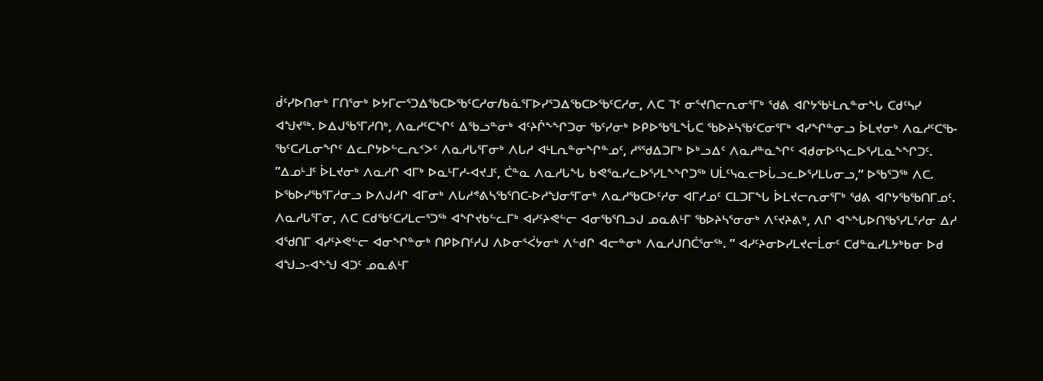ᑰᑦᓯᐅᑎᓂᒃ ᒥᑎᕐᓂᒃ ᐅᔭᒥᓕᕐᑐᐃᖃᑕᐅᖃᑦᑕᓱᓂ/ᑲᓈᕐᒥᐅᓯᕐᑐᐃᖃᑕᐅᖃᑦᑕᓱᓂ, ᐱᑕ ᒣᑉ ᓂᕐᔪᑎᓕᕆᓂᕐᒥᒃ ᖁᕕ ᐊᒋᔭᖃᒻᒪᕆᓐᓂᖓ ᑕᑯᑦᓴᓯ ᐊᖑᔪᖅ. ᐅᐃᒍᖃᕐᒥᓱᑎᒃ, ᐱᓇᓱᑦᑕᖏᑦ ᐃᖃᓗᓐᓂᒃ ᐊᑦᔨᒌᖕᖏᑐᓂ ᖃᑦᓯᓂᒃ ᐅᑭᐅᖃᕐᒪᖔᑕ ᖃᐅᔨᓴᖃᑦᑕᓂᕐᒥᒃ ᐊᓯᖏᓐᓂᓗ ᐆᒪᔪᓂᒃ ᐱᓇᓱᑦᑕᖃ-ᖃᑦᑕᓯᒪᓂᖏᑦ ᐃᓚᒋᔭᐅᓪᓚᕆᑉᐳᑦ ᐱᓇᓱᒐᕐᒥᓂᒃ ᐱᒐᓱ ᐊᒻᒪᕆᓐᓂᖏᓐᓄᑦ, ᓱᕐᖁᐃᑐᒥᒃ ᐅᒃᓗᐃᑦ ᐱᓇᓱᓐᓇᖏᑦ ᐊᑯᓂᐅᑦᓴᓚᐅᕐᓯᒪᓇᖕᖏᑐᑦ.
”ᐃᓄᒻᒧᑦ ᐆᒪᔪᓂᒃ ᐱᓇᓱᒋ ᐊᒥᒃ ᐅᓇᒻᒥᓱ-ᐊᔪᒧᑦ, ᑖᓐᓇ ᐱᓇᓱᒐᖓ ᑲᕙᕐᓇᓯᓚᐅᕐᓯᒪᖕᖏᑐᖅ ᑌᒫᑦᓭᓇᓕᐅᒑᓗᓚᐅᕐᓯᒪᒐᓂᓗ,“ ᐅᖃᕐᑐᖅ ᐱᑕ. ᐅᖃᐅᓯᖃᕐᒥᓱᓂᓗ ᐅᐱᒍᓱᒋ ᐊᒥᓂᒃ ᐱᒐᓱᕝᕕᓴᖃᕐᑎᑕ-ᐅᓱᖑᓂᕐᒥᓂᒃ ᐱᓇᓱᖃᑕᐅᑦᓱᓂ ᐊᒥᓱᓄᑦ ᑕᒪᑐᒥᖓ ᐆᒪᔪᓕᕆᓂᕐᒥᒃ ᖁᕕ ᐊᒋᔭᖃᖃᑎᒥᓄᑦ.
ᐱᓇᓱᒐᕐᒥᓂ, ᐱᑕ ᑕᑯᖃᑦᑕᓯᒪᓕᕐᑐᖅ ᐊᖏᔪᑲᓪᓚᒥᒃ ᐊᓯᑦᔨᕙᓪᓕ ᐊᓂᖃᕐᑎᓗᒍ ᓄᓇᕕᒻᒥ ᖃᐅᔨᓴᕐᓂᓂᒃ ᐱᑦᔪᔨᕕᒃ, ᐱᒋ ᐊᖕᖓᐅᑎᖃᕐᓯᒪᑦᓱᓂ ᐃᓱ ᐊᖁᑎᒥ ᐊᓯᑦᔨᕙᓪᓕ ᐊᓂᖏᓐᓂᒃ ᑎᑭᐅᑎᑦᓱᒍ ᐱᐅᓂᕐᐹᔭᓂᒃ ᐱᓪᑯᒋ ᐊᓕᓐᓂᒃ ᐱᓇᓱᒍᑎᑖᕐᓂᖅ. ” ᐊᓯᑦᔨᓂᐅᓯᒪᔪᓕᒫᓂᑦ ᑕᑯᓐᓇᓯᒪᔭᒃᑲᓂ ᐅᑯ ᐊᖑᓗ-ᐊᖕᖑ ᐊᑐᑦ ᓄᓇᕕᒻᒥ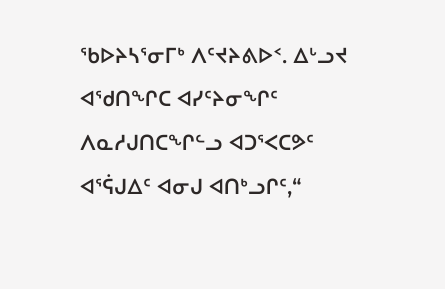ᖃᐅᔨᓴᕐᓂᒥᒃ ᐱᑦᔪᔨᕕᐅᑉ. ᐃᒡᓗᔪ ᐊᖁᑎᖏᑕ ᐊᓯᑦᔨᓂᖏᑦ ᐱᓇᓱᒍᑎᑕᖏᓪᓗ ᐊᑐᕐᐸᑕᕗᑦ ᐊᕐᕌᒍᐃᑦ ᐊᓂᒍ ᐊᑎᒃᓗᒋᑦ,“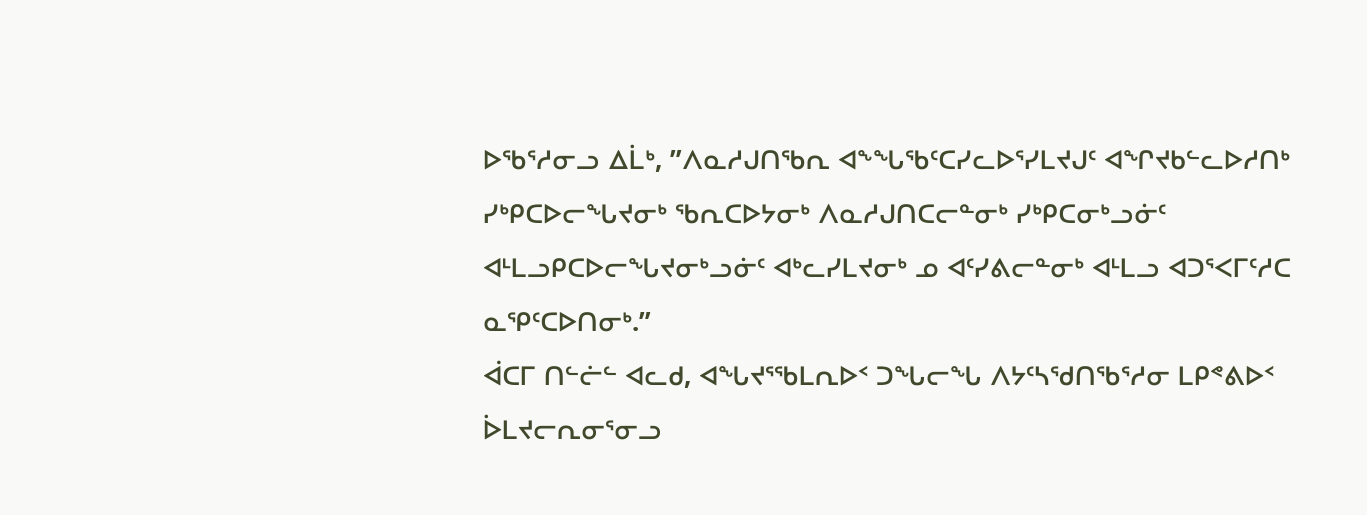ᐅᖃᕐᓱᓂᓗ ᐃᒫᒃ, ”ᐱᓇᓱᒍᑎᖃᕆ ᐊᖕᖓᖃᑦᑕᓯᓚᐅᕐᓯᒪᔪᒍᑦ ᐊᖏᔪᑲᓪᓚᐅᓱᑎᒃ ᓯᒃᑭᑕᐅᓕᖓᔪᓂᒃ ᖃᕆᑕᐅᔭᓂᒃ ᐱᓇᓱᒍᑎᑕᓕᓐᓂᒃ ᓯᒃᑭᑕᓂᒃᓗᓃᑦ ᐊᒻᒪᓗᑭᑕᐅᓕᖓᔪᓂᒃᓗᓃᑦ ᐊᒃᓚᓯᒪᔪᓂᒃ ᓄ ᐊᑦᓯᕕᓕᓐᓂᒃ ᐊᒻᒪᓗ ᐊᑐᕐᐸᒥᑦᓱᑕ ᓇᕿᑦᑕᐅᑎᓂᒃ.”
ᐋᑕᒥ ᑎᓪᓖᓪ ᐊᓚᑯ, ᐊᖓᔪᕐᖃᒪᕆᐅᑉ ᑐᖓᓕᖓ ᐱᔭᑦᓴᖁᑎᖃᕐᓱᓂ ᒪᑭᕝᕕᐅᑉ ᐆᒪᔪᓕᕆᓂᕐᓂᓗ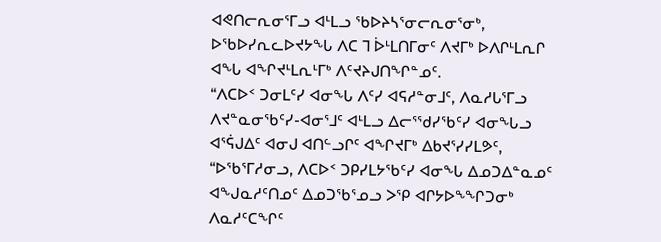ᐊᕙᑎᓕᕆᓂᕐᒥᓗ ᐊᒻᒪᓗ ᖃᐅᔨᓴᕐᓂᓕᕆᓂᕐᓂᒃ, ᐅᖃᐅᓯᕆᓚᐅᔪᔭᖓ ᐱᑕ ᒣ ᐆᒻᒪᑎᒥᓂᑦ ᐱᔪᒥᒃ ᐅᐱᒋᒻᒪᕆᒋ ᐊᖓ ᐊᖏᔪᒻᒪᕆᒻᒥᒃ ᐱᑦᔪᔨᒍᑎᖏᓐᓄᑦ.
“ᐱᑕᐅᑉ ᑐᓂᒪᑦᓯ ᐊᓂᖓ ᐱᑦᓯ ᐊᕋᓱᓐᓂᒧᑦ, ᐱᓇᓱᒐᕐᒥᓗ ᐱᔪᓐᓇᓂᖃᑦᓯ-ᐊᓂᕐᒧᑦ ᐊᒻᒪᓗ ᐃᓕᕐᖁᓯᖃᑦᓯ ᐊᓂᖓᓗ ᐊᕐᕌᒍᐃᑦ ᐊᓂᒍ ᐊᑎᓪᓗᒋᑦ ᐊᖏᔪᒥᒃ ᐃᑲᔪᕐᓯᓯᒪᕗᑦ, “ᐅᖃᕐᒥᓱᓂᓗ, ᐱᑕᐅᑉ ᑐᑭᓯᒪᔭᖃᑦᓯ ᐊᓂᖓ ᐃᓄᑐᐃᓐᓇᓄᑦ ᐊᖑᓇᓱᑦᑎᓄᑦ ᐃᓄᑐᖃᕐᓄᓗ ᐳᕿ ᐊᒋᔭᐅᖕᖏᑐᓂᒃ ᐱᓇᓱᑦᑕᖏᑦ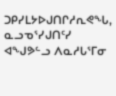ᑐᑭᓯᒪᔭᐅᒍᑎᒋᓱᕆᕙᖓ, ᓇᓗᓀᕐᓯᒍᑎᑦᓯ ᐊᖑᕗᓪᓗ ᐱᓇᓱᒐᕐᒥᓂ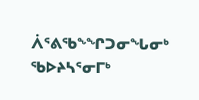ᐲᕐᕕᖃᖕᖏᑐᓂᖓᓂᒃ ᖃᐅᔨᓴᕐᓂᒥᒃ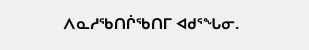ᐱᓇᓱᖃᑎᒌᖃᑎᒥ ᐊᑯᕐᖓᓂ.